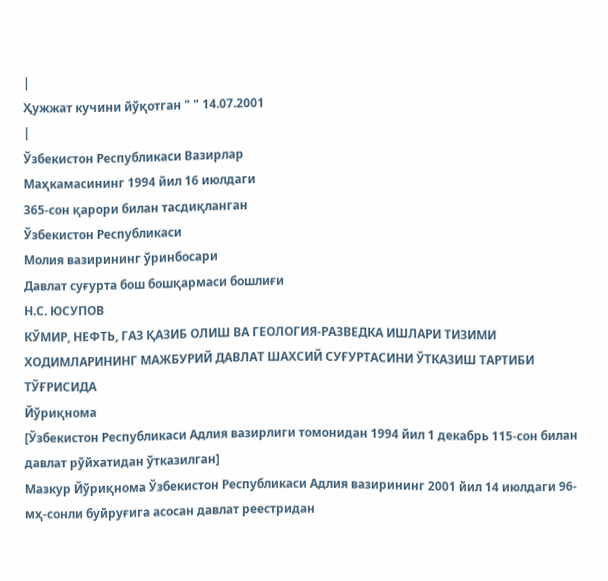|
Ҳужжат кучини йўқотган " " 14.07.2001
|
Ўзбекистон Республикаси Вазирлар
Маҳкамасининг 1994 йил 16 июлдаги
365-сон қарори билан тасдиқланган
Ўзбекистон Республикаси
Молия вазирининг ўринбосари
Давлат суғурта бош бошқармаси бошлиғи
Н.С. ЮСУПОВ
КЎМИР, НЕФТЬ, ГАЗ ҚАЗИБ ОЛИШ ВА ГЕОЛОГИЯ-РАЗВЕДКА ИШЛАРИ ТИЗИМИ ХОДИМЛАРИНИНГ МАЖБУРИЙ ДАВЛАТ ШАХСИЙ СУҒУРТАСИНИ ЎТКАЗИШ ТАРТИБИ ТЎҒРИСИДА
Йўриқнома
[Ўзбекистон Республикаси Адлия вазирлиги томонидан 1994 йил 1 декабрь 115-сон билан давлат рўйхатидан ўтказилган]
Мазкур Йўриқнома Ўзбекистон Республикаси Адлия вазирининг 2001 йил 14 июлдаги 96-мҳ-сонли буйруғига асосан давлат реестридан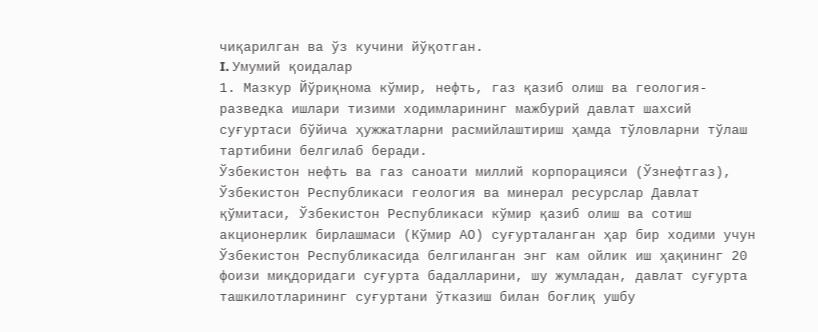чиқарилган ва ўз кучини йўқотган.
I. Умумий қоидалар
1. Мазкур Йўриқнома кўмир, нефть, газ қазиб олиш ва геология-разведка ишлари тизими ходимларининг мажбурий давлат шахсий суғуртаси бўйича ҳужжатларни расмийлаштириш ҳамда тўловларни тўлаш тартибини белгилаб беради.
Ўзбекистон нефть ва газ саноати миллий корпорацияси (Ўзнефтгаз), Ўзбекистон Республикаси геология ва минерал ресурслар Давлат қўмитаси, Ўзбекистон Республикаси кўмир қазиб олиш ва сотиш акционерлик бирлашмаси (Кўмир АО) суғурталанган ҳар бир ходими учун Ўзбекистон Республикасида белгиланган энг кам ойлик иш ҳақининг 20 фоизи миқдоридаги суғурта бадалларини, шу жумладан, давлат суғурта ташкилотларининг суғуртани ўтказиш билан боғлиқ ушбу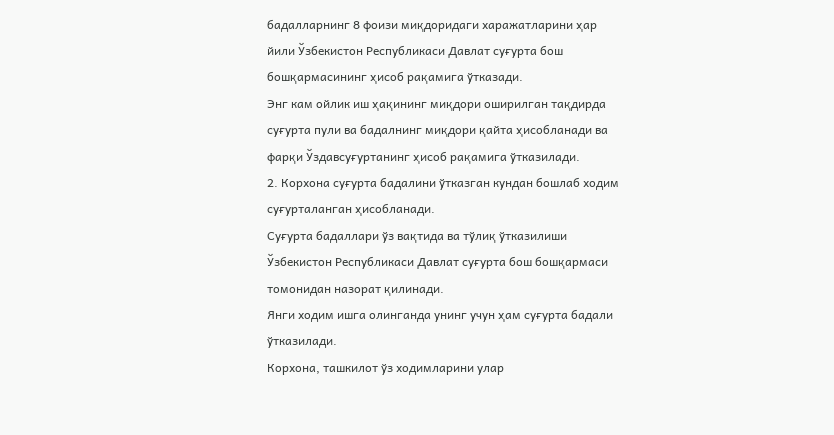бадалларнинг 8 фоизи миқдоридаги харажатларини ҳар йили Ўзбекистон Республикаси Давлат суғурта бош бошқармасининг ҳисоб рақамига ўтказади.
Энг кам ойлик иш ҳақининг миқдори оширилган тақдирда суғурта пули ва бадалнинг миқдори қайта ҳисобланади ва фарқи Ўздавсуғуртанинг ҳисоб рақамига ўтказилади.
2. Корхона суғурта бадалини ўтказган кундан бошлаб ходим суғурталанган ҳисобланади.
Суғурта бадаллари ўз вақтида ва тўлиқ ўтказилиши Ўзбекистон Республикаси Давлат суғурта бош бошқармаси томонидан назорат қилинади.
Янги ходим ишга олинганда унинг учун ҳам суғурта бадали ўтказилади.
Корхона, ташкилот ўз ходимларини улар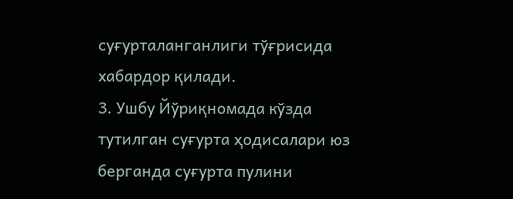суғурталанганлиги тўғрисида хабардор қилади.
3. Ушбу Йўриқномада кўзда тутилган суғурта ҳодисалари юз берганда суғурта пулини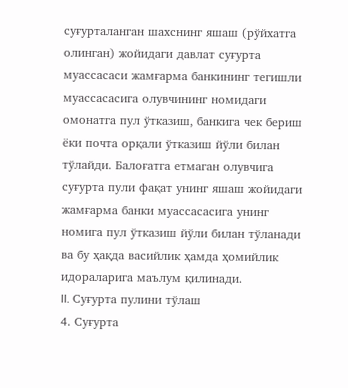суғурталанган шахснинг яшаш (рўйхатга олинган) жойидаги давлат суғурта муассасаси жамғарма банкининг тегишли муассасасига олувчининг номидаги омонатга пул ўтказиш, банкига чек бериш ёки почта орқали ўтказиш йўли билан тўлайди. Балоғатга етмаган олувчига суғурта пули фақат унинг яшаш жойидаги жамғарма банки муассасасига унинг номига пул ўтказиш йўли билан тўланади ва бу ҳақда васийлик ҳамда ҳомийлик идораларига маълум қилинади.
II. Суғурта пулини тўлаш
4. Суғурта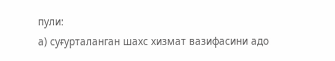пули:
а) суғурталанган шахс хизмат вазифасини адо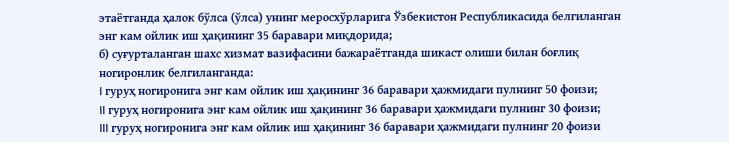этаётганда ҳалок бўлса (ўлса) унинг меросхўрларига Ўзбекистон Республикасида белгиланган энг кам ойлик иш ҳақининг 35 баравари миқдорида;
б) суғурталанган шахс хизмат вазифасини бажараётганда шикаст олиши билан боғлиқ ногиронлик белгиланганда:
I гуруҳ ногиронига энг кам ойлик иш ҳақининг 36 баравари ҳажмидаги пулнинг 50 фоизи;
II гуруҳ ногиронига энг кам ойлик иш ҳақининг 36 баравари ҳажмидаги пулнинг 30 фоизи;
III гуруҳ ногиронига энг кам ойлик иш ҳақининг 36 баравари ҳажмидаги пулнинг 20 фоизи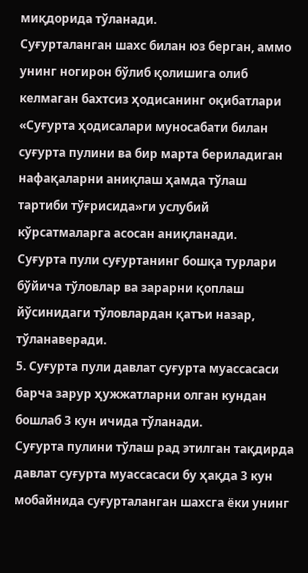миқдорида тўланади.
Суғурталанган шахс билан юз берган, аммо унинг ногирон бўлиб қолишига олиб келмаган бахтсиз ҳодисанинг оқибатлари «Суғурта ҳодисалари муносабати билан суғурта пулини ва бир марта бериладиган нафақаларни аниқлаш ҳамда тўлаш тартиби тўғрисида»ги услубий кўрсатмаларга асосан аниқланади.
Суғурта пули суғуртанинг бошқа турлари бўйича тўловлар ва зарарни қоплаш йўсинидаги тўловлардан қатъи назар, тўланаверади.
5. Суғурта пули давлат суғурта муассасаси барча зарур ҳужжатларни олган кундан бошлаб 3 кун ичида тўланади.
Суғурта пулини тўлаш рад этилган тақдирда давлат суғурта муассасаси бу ҳақда 3 кун мобайнида суғурталанган шахсга ёки унинг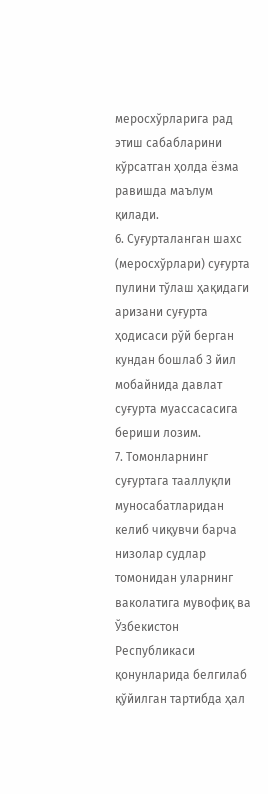меросхўрларига рад этиш сабабларини кўрсатган ҳолда ёзма равишда маълум қилади.
6. Суғурталанган шахс (меросхўрлари) суғурта пулини тўлаш ҳақидаги аризани суғурта ҳодисаси рўй берган кундан бошлаб 3 йил мобайнида давлат суғурта муассасасига бериши лозим.
7. Томонларнинг суғуртага тааллуқли муносабатларидан келиб чиқувчи барча низолар судлар томонидан уларнинг ваколатига мувофиқ ва Ўзбекистон Республикаси қонунларида белгилаб қўйилган тартибда ҳал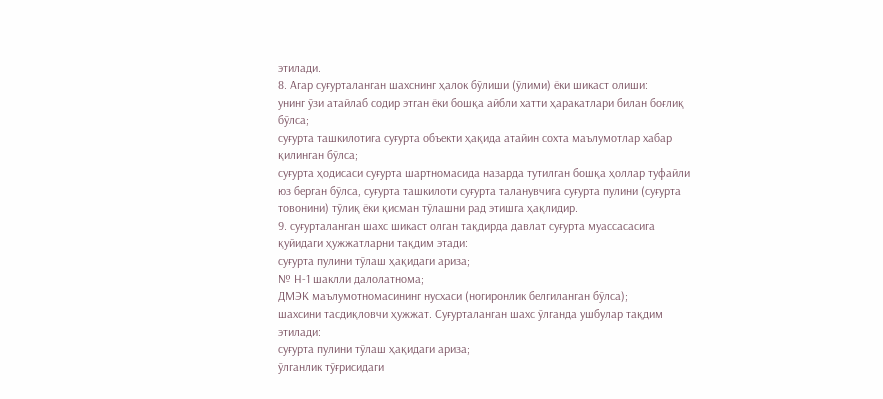этилади.
8. Агар суғурталанган шахснинг ҳалок бўлиши (ўлими) ёки шикаст олиши:
унинг ўзи атайлаб содир этган ёки бошқа айбли хатти ҳаракатлари билан боғлиқ бўлса;
суғурта ташкилотига суғурта объекти ҳақида атайин сохта маълумотлар хабар қилинган бўлса;
суғурта ҳодисаси суғурта шартномасида назарда тутилган бошқа ҳоллар туфайли юз берган бўлса, суғурта ташкилоти суғурта таланувчига суғурта пулини (суғурта товонини) тўлиқ ёки қисман тўлашни рад этишга ҳақлидир.
9. суғурталанган шахс шикаст олган тақдирда давлат суғурта муассасасига қуйидаги ҳужжатларни тақдим этади:
суғурта пулини тўлаш ҳақидаги ариза;
№ Н-1 шаклли далолатнома;
ДМЭК маълумотномасининг нусхаси (ногиронлик белгиланган бўлса);
шахсини тасдиқловчи ҳужжат. Суғурталанган шахс ўлганда ушбулар тақдим этилади:
суғурта пулини тўлаш ҳақидаги ариза;
ўлганлик тўғрисидаги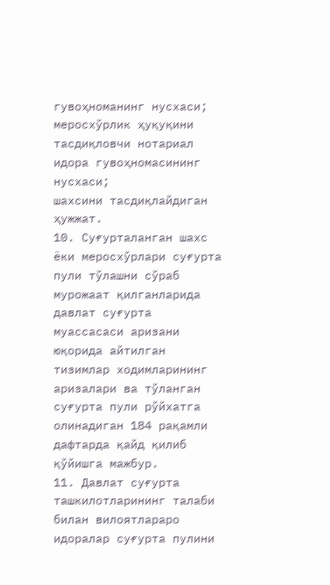гувоҳноманинг нусхаси;
меросхўрлик ҳуқуқини тасдиқловчи нотариал идора гувоҳномасининг нусхаси;
шахсини тасдиқлайдиган ҳужжат.
10. Суғурталанган шахс ёки меросхўрлари суғурта пули тўлашни сўраб мурожаат қилганларида давлат суғурта муассасаси аризани юқорида айтилган тизимлар ходимларининг аризалари ва тўланган суғурта пули рўйхатга олинадиган 184 рақамли дафтарда қайд қилиб қўйишга мажбур.
11. Давлат суғурта ташкилотларининг талаби билан вилоятлараро идоралар суғурта пулини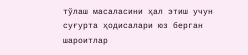тўлаш масаласини ҳал этиш учун суғурта ҳодисалари юз берган шароитлар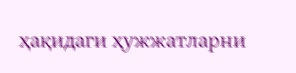ҳақидаги ҳужжатларни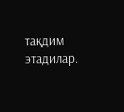тақдим этадилар.